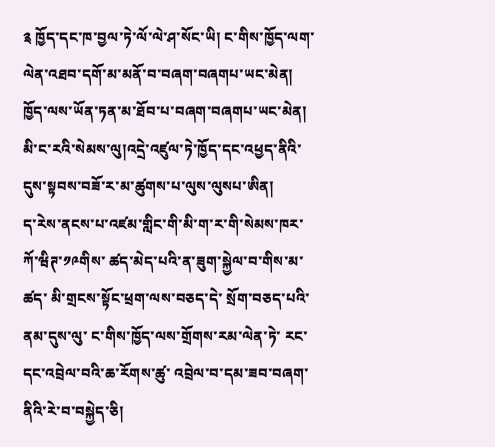༉ ཁྱོད་དང་ཁ་བྱལ་ཏེ་ལོ་ལེ་ཤ་སོང་ཡི། ང་གིས་ཁྱོད་ལག་ལེན་འཐབ་དགོ་མ་མནོ་བ་བཞག་བཞགཔ་ཡང་མེན། ཁྱོད་ལས་ཡོན་ཏན་མ་ཐོབ་པ་བཞག་བཞགཔ་ཡང་མེན། མི་ང་རའི་སེམས་ལུ།འདྲེ་འཛུལ་ཏེ་ཁྱོད་དང་འཕྱད་ནིའི་དུས་སྟབས་བཟོ་ར་མ་ཚུགས་པ་ལུས་ལུསཔ་ཨིན།
ད་རེས་ནངས་པ་འཛམ་གླིང་གི་མི་ག་ར་གི་སེམས་ཁར་ ཀོ་ཝིཊ་༡༩གིས་ ཚད་མེད་པའི་ན་ཟུག་སྐྱེལ་བ་གིས་མ་ཚད་ མི་གྲངས་སྟོང་ཕྲག་ལས་བཅད་དེ་ སྲོག་བཅད་པའི་ནམ་དུས་ལུ་ ང་གིས་ཁྱོད་ལས་གྲོགས་རམ་ལེན་ཏེ་ རང་དང་འབྲེལ་བའི་ཆ་རོགས་ཚུ་ འབྲེལ་བ་དམ་ཟབ་བཞག་ནིའི་རེ་བ་བསྐྱེད་ཅི།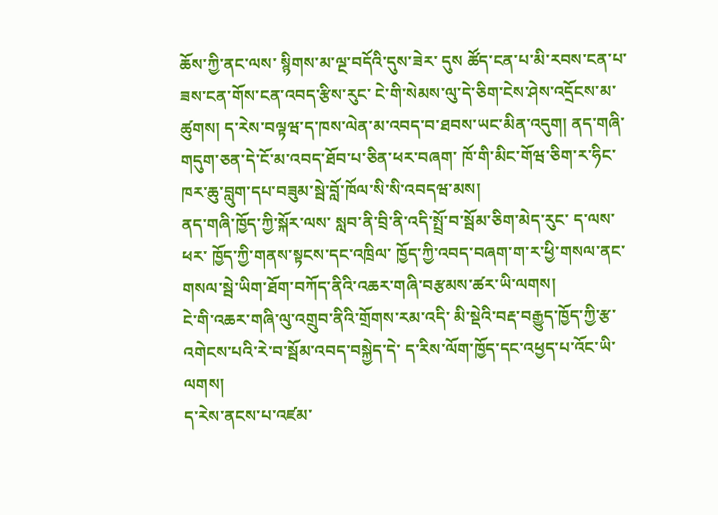ཆོས་ཀྱི་ནང་ལས་ སྙིགས་མ་ལྔ་བདོའི་དུས་ཟེར་ དུས ཚོད་ངན་པ་མི་རབས་ངན་པ་ ཟས་ངན་གོས་ངན་འབད་རྩིས་རུང་ ངེ་གི་སེམས་ལུ་དེ་ཅིག་ངེས་ཤེས་འདྲོངས་མ་ཚུགས། ད་རེས་བལྟཝ་ད་ཁས་ལེན་མ་འབད་བ་ཐབས་ཡང་མིན་འདུག། ནད་གཞི་གདུག་ཅན་དེ་ངོ་མ་འབད་ཐོབ་པ་ཅིན་ཕར་བཞག་ ཁོ་གི་མིང་གོཝ་ཅིག་ར་ཧིང་ཁར་ཆུ་བླུག་དཔ་བཟུམ་སྦེ་བློ་ཁོལ་སི་སི་འབདཝ་མས།
ནད་གཞི་ཁྱོད་ཀྱི་སྐོར་ལས་ སླབ་ནི་བྲི་ནི་འདི་སྤྲོ་བ་སྦོམ་ཅིག་མེད་རུང་ ད་ལས་ཕར་ ཁྱོད་ཀྱི་གནས་སྟངས་དང་འཁྲིལ་ ཁྱོད་ཀྱི་འབད་བཞག་ག་ར་ཕྱི་གསལ་ནང་གསལ་སྦེ་ཡིག་ཐོག་བཀོད་ནིའི་འཆར་གཞི་བརྩམས་ཚར་ཡི་ལགས།
ངེ་གི་འཆར་གཞི་ལུ་འགྲུབ་ནིའི་གྲོགས་རམ་འདི་ མི་སྡེའི་བརྡ་བརྒྱུད་ཁྱོད་ཀྱི་རྩ་འགེངས་པའི་རེ་བ་སྦོམ་འབད་བསྐྱེད་དེ་ ད་རིས་ལོག་ཁྱོད་དང་འཕྱད་པ་འོང་ཡི་ལགས།
ད་རེས་ནངས་པ་འཛམ་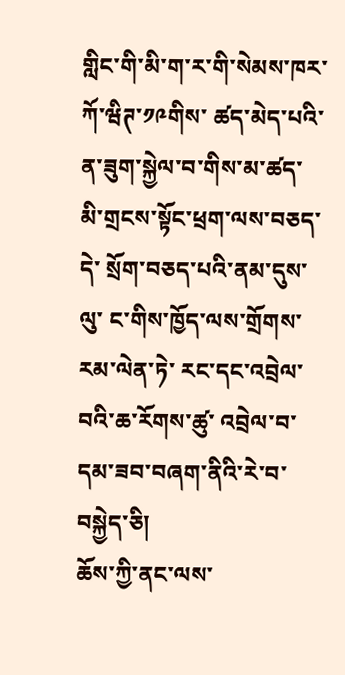གླིང་གི་མི་ག་ར་གི་སེམས་ཁར་ ཀོ་ཝིཊ་༡༩གིས་ ཚད་མེད་པའི་ན་ཟུག་སྐྱེལ་བ་གིས་མ་ཚད་ མི་གྲངས་སྟོང་ཕྲག་ལས་བཅད་དེ་ སྲོག་བཅད་པའི་ནམ་དུས་ལུ་ ང་གིས་ཁྱོད་ལས་གྲོགས་རམ་ལེན་ཏེ་ རང་དང་འབྲེལ་བའི་ཆ་རོགས་ཚུ་ འབྲེལ་བ་དམ་ཟབ་བཞག་ནིའི་རེ་བ་བསྐྱེད་ཅི།
ཆོས་ཀྱི་ནང་ལས་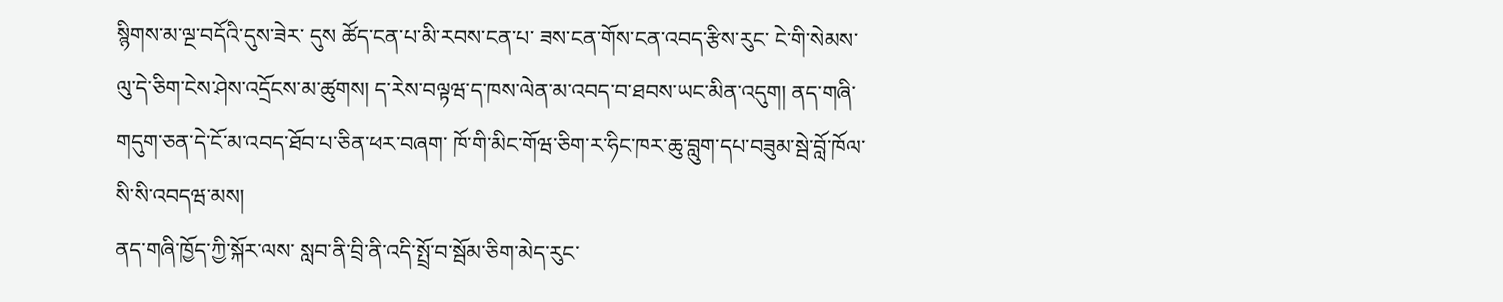སྙིགས་མ་ལྔ་བདོའི་དུས་ཟེར་ དུས ཚོད་ངན་པ་མི་རབས་ངན་པ་ ཟས་ངན་གོས་ངན་འབད་རྩིས་རུང་ ངེ་གི་སེམས་ལུ་དེ་ཅིག་ངེས་ཤེས་འདྲོངས་མ་ཚུགས། ད་རེས་བལྟཝ་ད་ཁས་ལེན་མ་འབད་བ་ཐབས་ཡང་མིན་འདུག། ནད་གཞི་གདུག་ཅན་དེ་ངོ་མ་འབད་ཐོབ་པ་ཅིན་ཕར་བཞག་ ཁོ་གི་མིང་གོཝ་ཅིག་ར་ཧིང་ཁར་ཆུ་བླུག་དཔ་བཟུམ་སྦེ་བློ་ཁོལ་སི་སི་འབདཝ་མས།
ནད་གཞི་ཁྱོད་ཀྱི་སྐོར་ལས་ སླབ་ནི་བྲི་ནི་འདི་སྤྲོ་བ་སྦོམ་ཅིག་མེད་རུང་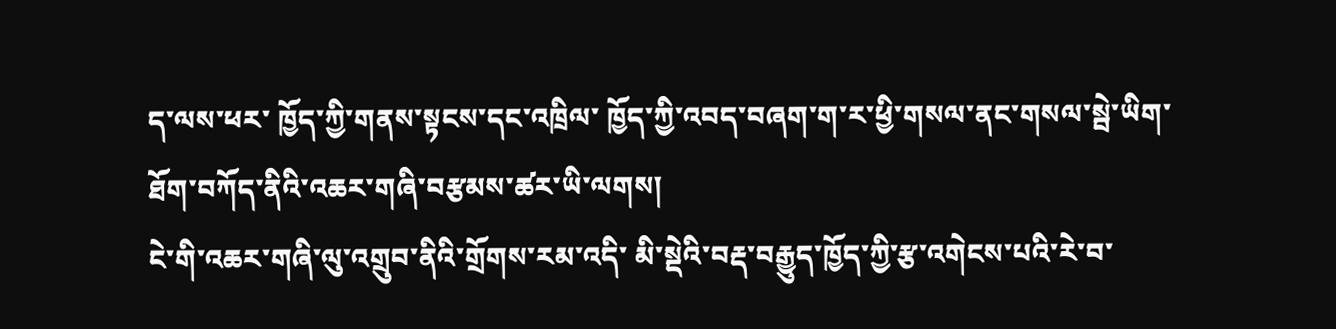ད་ལས་ཕར་ ཁྱོད་ཀྱི་གནས་སྟངས་དང་འཁྲིལ་ ཁྱོད་ཀྱི་འབད་བཞག་ག་ར་ཕྱི་གསལ་ནང་གསལ་སྦེ་ཡིག་ཐོག་བཀོད་ནིའི་འཆར་གཞི་བརྩམས་ཚར་ཡི་ལགས།
ངེ་གི་འཆར་གཞི་ལུ་འགྲུབ་ནིའི་གྲོགས་རམ་འདི་ མི་སྡེའི་བརྡ་བརྒྱུད་ཁྱོད་ཀྱི་རྩ་འགེངས་པའི་རེ་བ་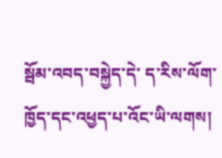སྦོམ་འབད་བསྐྱེད་དེ་ ད་རིས་ལོག་ཁྱོད་དང་འཕྱད་པ་འོང་ཡི་ལགས།